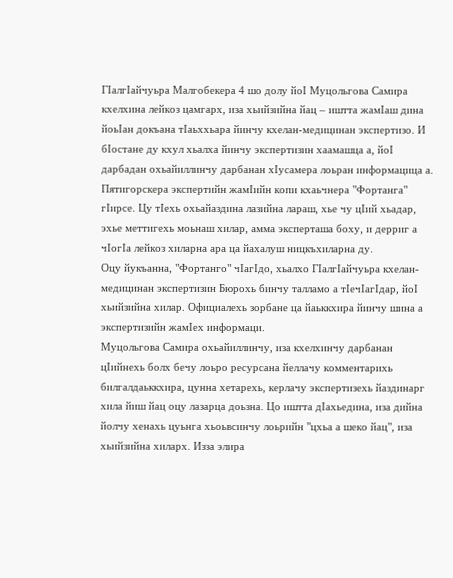ГIалгIайчуьра Малгобекера 4 шо долу йоI Муцольгова Самира кхелхина лейкоз цамгарх, иза хьийзийна йац – иштта жамIаш дина йоьIан докъана тIаьххьара йинчу кхелан-медицинан экспертизо. И бIостане ду кхул хьалха йинчу экспертизин хаамашца а, йоI дарбадан охьайиллинчу дарбанан хIусамера лоьран информацица а.
Пятигорскера экспертийн жамIийн копи кхаьчнера "Фортанга" гIирсе. Цу тIехь охьайаздина лазийна лараш, хье чу цIий хьадар, эхье меттигехь моьнаш хилар, амма эксперташа боху, и дерриг а чIогIа лейкоз хиларна ара ца йахалуш ницкъхиларна ду.
Оцу йукъанна, "Фортанго" чIагIдо, хьалхо ГIалгIайчуьра кхелан-медицинан экспертизин Бюрохь бинчу талламо а тIечIагIдар, йоI хьийзийна хилар. Официалехь зорбане ца йаьккхира йинчу шина а экспертизийн жамIех информаци.
Муцольгова Самира охьайиллинчу, иза кхелхинчу дарбанан цIийнехь болх бечу лоьро ресурсана йеллачу комментарихь билгалдаьккхира, цунна хетарехь, керлачу экспертизехь йаздинарг хила йиш йац оцу лазарца доьзна. Цо иштта дIахьедина, иза дийна йолчу хенахь цуьнга хьоьвсинчу лоьрийн "цхьа а шеко йац", иза хьийзийна хиларх. Изза элира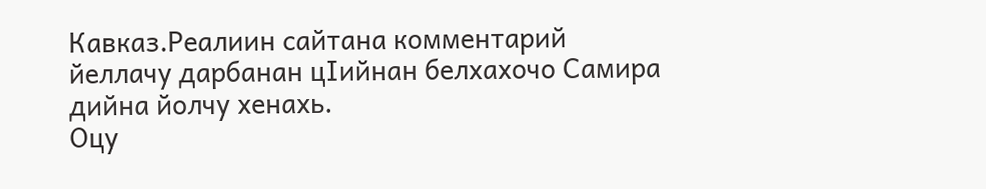Кавказ.Реалиин сайтана комментарий йеллачу дарбанан цIийнан белхахочо Самира дийна йолчу хенахь.
Оцу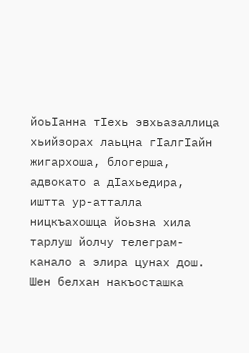йоьIанна тIехь эвхьазаллица хьийзорах лаьцна гIалгIайн жигархоша, блогерша, адвокато а дIахьедира, иштта ур-атталла ницкъахошца йоьзна хила тарлуш йолчу телеграм-канало а элира цунах дош. Шен белхан накъосташка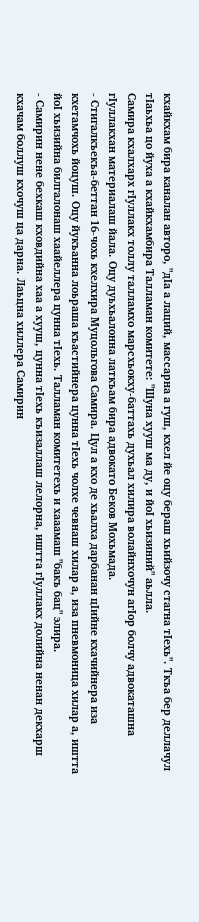кхайкхам бира каналан авторо, "дIа а лаций, массарна а гуш, кхел йе оцу бераш хьийзочу стагна тIехь". Ткъа бер деллачул тIаьхьа цо йуха а кхайкхамбира Талламан комитете: "Шуна хууш ма ду, и йоI хьизиний" аьлла.
Самира кхалхарх гIуллакх толлу талламхо марсхьокху-баттахь духьал хилира волайнхочун агIор болчу адвокаташна гIуллакхан материалаш йала. Оцу дуьхьалонна латкъам бира адвокато Беков Мохьмада.
- Стигалкъекъа-беттан 16-чохь кхелхира Муцольгова Самира. Цул а кхо де хьалха дарбанан цIийне кхачийнера иза кхетамчохь йоцуш. Оцу йукъанна лоьраша къастийнера цунна тIехь чолхе чевнаш хилар а, иза пневмоница хилар а, иштта йоI хьизийна билгалонаш хаайеллера цунна тIехь. Талламан комитетехь и хааамаш "бакъ бац" элира.
- Самирин нене бехкаш кховдийна хаа а хууш, цунна тIехь къизаллаш лелорна, иштта гIуллакх долийна ненан декхарш кхачам боллуш кхочуш ца дарна. Лаьцна хиллера Самирин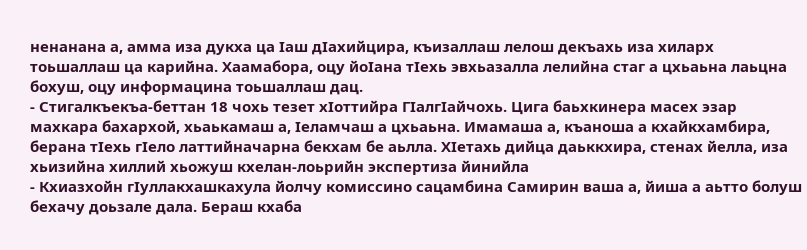ненанана а, амма иза дукха ца Iаш дIахийцира, къизаллаш лелош декъахь иза хиларх тоьшаллаш ца карийна. Хаамабора, оцу йоIана тIехь эвхьазалла лелийна стаг а цхьаьна лаьцна бохуш, оцу информацина тоьшаллаш дац.
- Стигалкъекъа-беттан 18 чохь тезет хIоттийра ГIалгIайчохь. Цига баьхкинера масех эзар махкара бахархой, хьаькамаш а, Iеламчаш а цхьаьна. Имамаша а, къаноша а кхайкхамбира, берана тIехь гIело латтийначарна бекхам бе аьлла. ХIетахь дийца даьккхира, стенах йелла, иза хьизийна хиллий хьожуш кхелан-лоьрийн экспертиза йинийла
- Кхиазхойн гIуллакхашкахула йолчу комиссино сацамбина Самирин ваша а, йиша а аьтто болуш бехачу доьзале дала. Бераш кхаба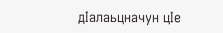дIалаьцначун цIе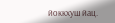йоккхуш йац.